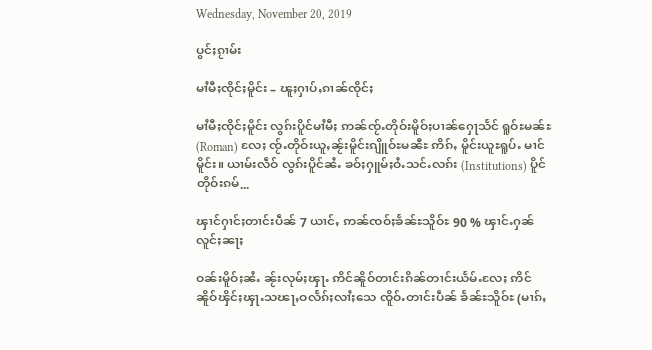Wednesday, November 20, 2019

ပွင်ႈၵႂၢမ်း

မၢႆမီႈၸိုင်ႈမိူင်း – ၽူႈႁၢပ်ႇၵၢၼ်ၸိုင်ႈ

မၢႆမီႈၸိုင်ႈမိူင်း လွၵ်းပိူင်မၢႆမီႈ ဢၼ်ၸႂ်ႉတိုဝ်းမိူဝ်ႈပၢၼ်ႁေႃသႅင် ရူဝ်ႊမၼ်ႊ (Roman) လႄႈ ၸႂ်ႉတိုဝ်းယူႇၼႂ်းမိူင်းၵျိူဝ်ႊမၼီႊ ဢိၵ်ႇ မိူင်းယူႊရူပ်ႉ မၢင်မိူင်း။ ယၢမ်းလဵဝ် လွၵ်းပိူင်ၼႆႉ ၶဝ်ႈႁူမ်ႈဝႆႉသင်ႉလၵ်း (Institutions) ပိူင်တိုဝ်းၵမ်...

ၾၢင်ႁၢင်ႈတၢင်းပဵၼ် 7 ယၢင်ႇ ဢၼ်ၸဝ်ႈၶႅၼ်ႊသိူဝ်ႊ 90 % ၾၢင်ႉႁၼ်လူင်ႈၼႃႈ

ဝၼ်းမိူဝ်ႈၼႆႉ ၼႂ်းလုမ်ႈၾႃႉ ဢိင်ၼိူဝ်တၢင်းၵိၼ်တၢင်းယႅမ်ႉလႄႈ ဢိင်ၼိူဝ်ၾိင်ႈၾႃႉသၽႃႇဝလႅၵ်ႈလၢႆႈသေ ၸိူဝ်ႉတၢင်းပဵၼ် ၶႅၼ်ႊသိူဝ်ႊ (မၢၵ်ႇ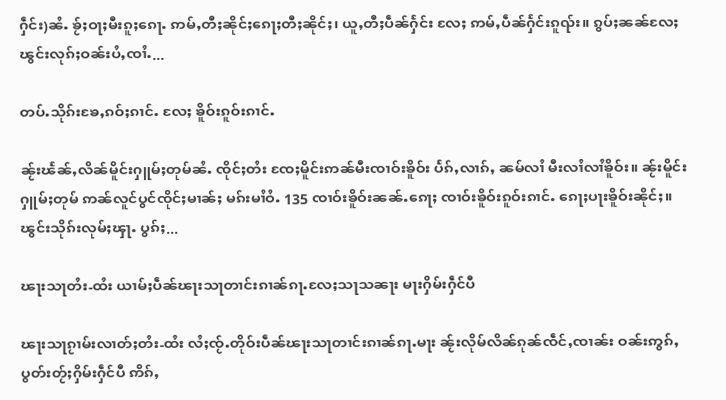ႁဵင်း)ၼႆႉ ၶႂ်ႈဝႃႈမီးၵူႈၵေႃႉ ဢမ်ႇတီႈၼိုင်ႈၵေႃႈတီႈၼိုင်ႈ၊ ယူႇတီႈပဵၼ်ႁႅင်း လႄႈ ဢမ်ႇပဵၼ်ႁႅင်းၵူၺ်း။ ၵွပ်ႈၼၼ်လႄႈ ၽွင်းလုၵ်ႈဝၼ်းပႆႇၸၢႆႉ...

တပ်ႉသိုၵ်းၶႄႇၵဝ်ႈၵၢင်ႉ လႄႈ ၶိူဝ်းၵူဝ်းၵၢင်ႉ

ၼႂ်းၽႅၼ်ႇလိၼ်မိူင်းႁူမ်ႈတုမ်ၼႆႉ ၸိုင်ႈတႆး ၸႄႈမိူင်းဢၼ်မီးၸၢဝ်းၶိူဝ်း ပႅၵ်ႇလၢၵ်ႇ ၼမ်လၢႆ မီးလၢႆလၢႆၶိူဝ်း။ ၼႂ်းမိူင်းႁူမ်ႈတုမ် ဢၼ်လူင်ပွင်ၸိုင်ႈမၢၼ်ႈ မၵ်းမၢႆဝႆႉ 135 ၸၢဝ်းၶိူဝ်းၼၼ်ႉၵေႃႈ ၸၢဝ်းၶိူဝ်းၵူဝ်းၵၢင်ႉ ၵေႃႈပႃးၶိူဝ်းၼိုင်ႈ။ ၽွင်းသိုၵ်းလုမ်ႈၾႃႉ ပွၵ်ႈ...

ၽႃးသႃတႆး-ထႆး ယၢမ်ႈပဵၼ်ၽႃးသႃတၢင်းၵၢၼ်ၵႃႉလႄႈသႃသၼႃး မႃးႁိမ်းႁဵင်ပီ

ၽႃးသႃၵႂၢမ်းလၢတ်ႈတႆး-ထႆး လႆႈၸႂ်ႉတိုဝ်းပဵၼ်ၽႃးသႃတၢင်းၵၢၼ်ၵႃႉမႃး ၼႂ်းလိုမ်လိၼ်ၵုၼ်ၸဵင်ႇၸၢၼ်း ဝၼ်းဢွၵ်ႇ ပွတ်းတႂ်ႈႁိမ်းႁဵင်ပီ ဢိၵ်ႇ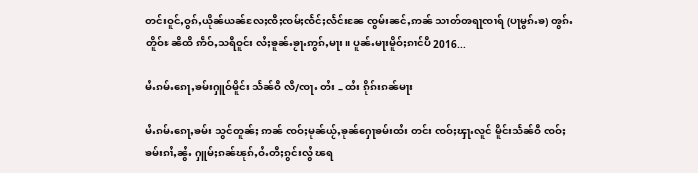တင်းဝူင်ႇဝွၵ်ႇယိုၼ်ယၼ်လႄႈၸီႈၸမ်ႈၸႅင်ႈလႅင်းၼႄ ၸွမ်းၼင်ႇဢၼ် သၢတ်ၻရႃၸၢရ် (ပႃမွၵ်ႉၶ) ၻွၵ်ႉတိူဝ်ႊ ၼိထိ ဢဵဝ်ႇသရီဝူင်း လႆႈၶူၼ်ႉၶႂႃႉဢွၵ်ႇမႃး။ ပူၼ်ႉမႃးမိူဝ်ႈၵၢင်ပီ 2016...

မႆႉၵမ်ႉၵေႃႇၶမ်းႁူဝ်မိူင်း သႅၼ်ဝီ လီ/ၸႃႉ တႆး – ထႆး ၵိုၵ်းၵၼ်မႃး

မႆႉၵမ်ႉၵေႃႇၶမ်း သွင်တူၼ်ႈ ဢၼ် ၸဝ်ႈမုၼ်ယႂ်ႇၶုၼ်ႁေႃၶမ်းထႆး တင်း ၸဝ်ႈၾႃႉလူင် မိူင်းသႅၼ်ဝီ ၸဝ်ႈၶမ်းၵၢႆႇၼွႆႉ ႁူမ်ႈၵၼ်ၽုၵ်ႇဝႆႉတီႈၵွင်းလွႆ ၽရ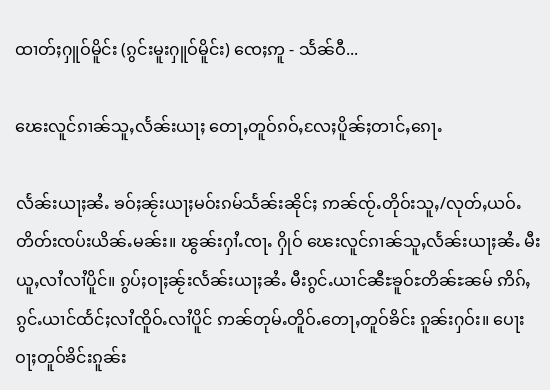ထၢတ်ႈႁူဝ်မိူင်း (ၵွင်းမူးႁူဝ်မိူင်း) ၸေႈဢူ - သႅၼ်ဝီ...

ၽေးလူင်ၵၢၼ်သူႇလႅၼ်းယႃႈ တေႃႇတူဝ်ၵဝ်ႇလႄႈပိူၼ်ႈတၢင်ႇၵေႃႉ

လႅၼ်းယႃႈၼႆႉ ၶဝ်ႈၼႂ်းယႃႈမဝ်းၵမ်သႅၼ်းၼိုင်ႈ ဢၼ်ၸႂ်ႉတိုဝ်းသူႇ/လုတ်ႇယဝ်ႉ တိတ်းၸပ်းယိၼ်ႉမၼ်း။ ၽွၼ်းႁၢႆႉၸႃႉ ႁိုဝ် ၽေးလူင်ၵၢၼ်သူႇလႅၼ်းယႃႈၼႆႉ မီးယူႇလၢႆလၢႆပိူင်။ ၵွပ်ႈဝႃႈၼႂ်းလႅၼ်းယႃႈၼႆႉ မီးၵွင်ႉယၢင်ၼီႊၶူဝ်ႊတိၼ်ႊၼမ် ဢိၵ်ႇၵွင်ႉယၢင်ထႅင်ႈလၢႆၸိူဝ်ႉလၢႆပိူင် ဢၼ်တုမ်ႉတိူဝ်ႉတေႃႇတူဝ်ၶိင်း ၵူၼ်းႁဝ်း။ ပေႃးဝႃႈတူဝ်ၶိင်းၵူၼ်း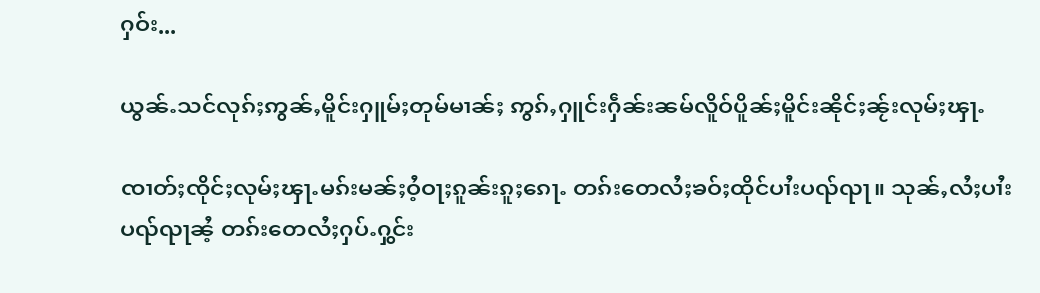ႁဝ်း...

ယွၼ်ႉသင်လုၵ်ႈဢွၼ်ႇမိူင်းႁူမ်ႈတုမ်မၢၼ်ႈ ဢွၵ်ႇႁူင်းႁဵၼ်းၼမ်လိူဝ်ပိူၼ်ႈမိူင်းၼိုင်ႈၼႂ်းလုမ်ႈၾႃႉ

ၸၢတ်ႈၸိုင်ႈလုမ်ႈၾႃႉမၵ်းမၼ်ႈဝႆ့ဝႃႈၵူၼ်းၵူႈၵေႃႉ တၵ်းတေလႆႈၶဝ်ႈထိုင်ပၢႆးပၺ်ၺႃ။ သုၼ်ႇလႆႈပၢႆးပၺ်ၺႃၼႆ့ တၵ်းတေလႆႈႁပ်ႉႁွင်း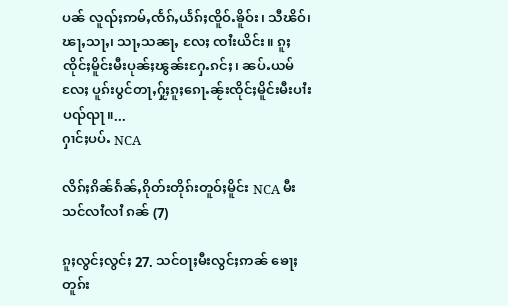ပၼ် လူၺ်ႈဢမ်ႇၸႅၵ်ႇယႅၵ်ႈၸိူဝ်ႉၶိူဝ်း၊ သီၽိဝ်၊ ၽႃႇသႃႇ၊ သႃႇသၼႃႇ လႄႈ ၸၢႆးယိင်း။ ၵူႈၸိုင်ႈမိူင်းမီးပုၼ်ႈၽွၼ်းႁႄႉၵင်ႈ၊ ၼပ်ႉယမ် လႄႈ ပူၵ်းပွင်တႃႇႁႂ်ႈၵူႈၵေႃႉၼႂ်းၸိုင်ႈမိူင်းမီးပၢႆးပၺ်ၺႃ။...
ႁၢင်ႈပပ်ႉ NCA

လိၵ်ႈၵိၼ်ၵႅၼ်ႇၵိုတ်းတိုၵ်းတူဝ်ႈမိူင်း NCA မီးသင်လၢႆလၢႆ ၵၼ် (7)

ၵူႈလွင်ႈလွင်ႈ 27. သင်ဝႃႈမီးလွင်ႈဢၼ် ၶေႃႈတူၵ်း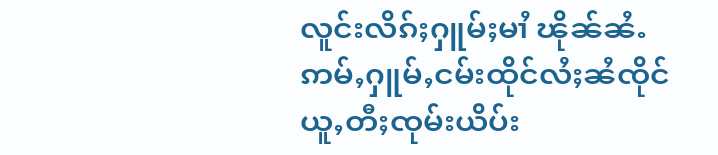လူင်းလိၵ်ႈႁူမ်ႈမၢႆ ၽိုၼ်ၼႆႉ ဢမ်ႇႁူမ်ႇငမ်းထိုင်လႆႈၼႆၸိုင် ယူႇတီႈၸုမ်းယိပ်း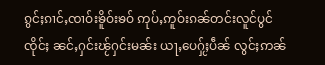ၵွင်ႈၵၢင်ႇၸၢဝ်းၶိူဝ်းၶဝ် ဢုပ်ႇဢူဝ်းၵၼ်တင်းလူင်ပွင်ၸိုင်ႈ ၼင်ႇႁင်းၽႂ်ႁင်းမၼ်း ယႃႇပေႁႂ်ႈပဵၼ် လွင်ႈဢၼ်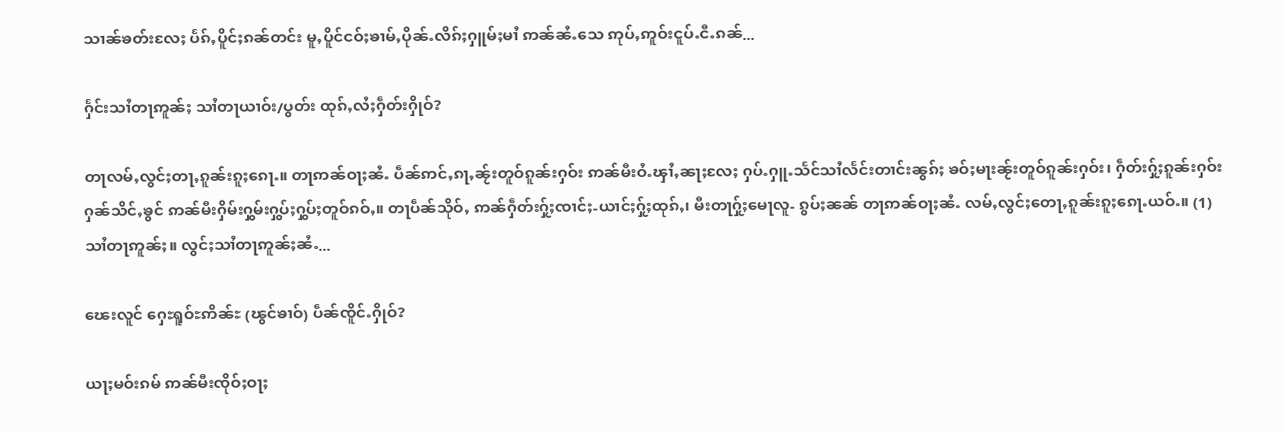သၢၼ်ၶတ်းလႄႈ ပႅၵ်ႇပိူင်ႈၵၼ်တင်း မူႇပိူင်ငဝ်ႈၶၢမ်ႇပိုၼ်ႉလိၵ်ႈႁူမ်ႈမၢႆ ဢၼ်ၼႆႉသေ ဢုပ်ႇဢူဝ်းငူပ်ႉငီႉၵၼ်...

ႁႅင်းသၢႆတႃဢူၼ်ႈ သၢႆတႃယၢဝ်း/ပွတ်း ထုၵ်ႇလႆႈႁဵတ်းႁိုဝ်?

တႃလမ်ႇလွင်ႈတႃႇၵူၼ်းၵူႈၵေႃႉ။ တႃဢၼ်ဝႃႈၼႆႉ ပဵၼ်ဢင်ႇၵႃႇၼႂ်းတူဝ်ၵူၼ်းႁဝ်း ဢၼ်မီးဝႆႉၾၢႆႇၼႃႈလႄႈ ႁပ်ႉႁူႉသႅင်သၢႆလႅင်းတၢင်းၼွၵ်ႈ ၶဝ်ႈမႃးၼႂ်းတူဝ်ၵူၼ်းႁဝ်း၊ ႁဵတ်းႁႂ်ႈၵူၼ်းႁဝ်းႁၼ်သိင်ႇၶွင် ဢၼ်မီးႁိမ်းႁွမ်းႁွပ်ႈႁွပ်ႈတူဝ်ၵဝ်ႇ။ တႃပဵၼ်သိုဝ်ႇ ဢၼ်ႁဵတ်းႁႂ်ႈၸၢင်ႈ-ယၢင်ႈႁႂ်ႈထုၵ်ႇ၊ မီးတႃႁႂ်ႈမေႃလူ- ၵွပ်ႈၼၼ် တႃဢၼ်ဝႃႈၼႆႉ လမ်ႇလွင်ႈတေႃႇၵူၼ်းၵူႈၵေႃႉယဝ်ႉ။ (1) သၢႆတႃဢူၼ်ႈ။ လွင်ႈသၢႆတႃဢူၼ်ႈၼႆႉ...

ၽေးလူင် ႁေႊရူဝ်ႊဢိၼ်ႊ (ၽွင်ၶၢဝ်) ပဵၼ်ၸိူင်ႉႁိုဝ်?

ယႃႈမဝ်းၵမ် ဢၼ်မီးၸိုဝ်ႈဝႃႈ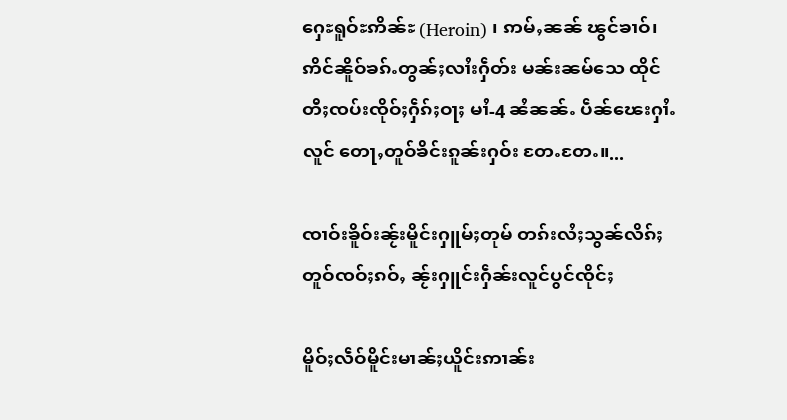ႁေႊရူဝ်ႊဢိၼ်ႊ (Heroin) ၊ ဢမ်ႇၼၼ် ၽွင်ၶၢဝ်၊ ဢိင်ၼိူဝ်ၶၵ်ႉတွၼ်ႈလၢႆးႁဵတ်း မၼ်းၼမ်သေ ထိုင်တီႈၸပ်းၸိုဝ်ႈႁဵၵ်ႈဝႃႈ မၢႆ-4 ၼႆၼၼ်ႉ ပဵၼ်ၽေးႁၢႆႉလူင် တေႃႇတူဝ်ၶိင်းၵူၼ်းႁဝ်း တႄႉတႄႉ။...

ၸၢဝ်းၶိူဝ်းၼႂ်းမိူင်းႁူမ်ႈတုမ် တၵ်းလႆႈသွၼ်လိၵ်ႈတူဝ်ၸဝ်ႈၵဝ်ႇ ၼႂ်းႁူင်းႁဵၼ်းလူင်ပွင်ၸိုင်ႈ

မိူဝ်ႈလဵဝ်မိူင်းမၢၼ်ႈယိူင်းဢၢၼ်း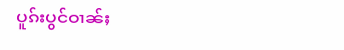ပူၵ်းပွင်ဝၢၼ်ႈ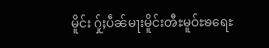မိူင်း ႁႂ်ႈပဵၼ်မႃးမိူင်းၻီႊမူဝ်ႊၶရေႊ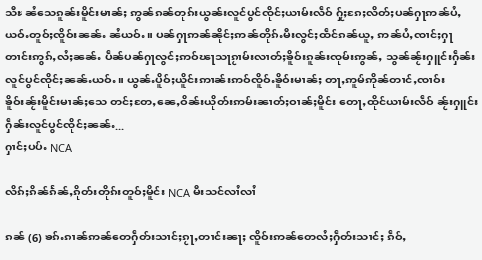သီႊ ၼႆသေၵူၼ်းမိူင်းမၢၼ်ႈ ဢွၼ်ၵၼ်တုၵ်းယွၼ်းလူင်ပွင်ၸိုင်ႈယၢမ်းလဵဝ် ႁႂ်ႈၵႄႈလိတ်ႈပၼ်ႁႃဢၼ်ပႆႇယဝ်ႉတူဝ်ႈၸိူဝ်းၼၼ်ႉ ၼႆယဝ်ႉ။ ပၼ်ႁႃဢၼ်ၼိုင်ႈဢၼ်တိုၵ်ႉမီးလွင်ႈထဵင်ၵၼ်ယူႇ ဢၼ်ပႆႇၸၢင်ႈႁႃတၢင်းဢွၵ်ႇလႆႈၼၼ်ႉ ပဵၼ်ပၼ်ႁႃလွင်ႈဢဝ်ၽႃသႃၵႂၢမ်းလၢတ်ႈၶိူဝ်းၵူၼ်းၸုမ်းဢွၼ်ႇ သွၼ်ၼႂ်းႁူင်းႁဵၼ်းလူင်ပွင်ၸိုင်ႈၼၼ်ႉယဝ်ႉ။ ယွၼ်ႉပိူဝ်ႈယိူင်းဢၢၼ်းဢဝ်ၸိူဝ်ႉၶိူဝ်းမၢၼ်ႈ တႃႇဢူမ်ဢိုၼ်တၢင်ႇၸၢဝ်းၶိူဝ်းၼႂ်းမိူင်းမၢၼ်ႈသေ တင်ႈတႄႇၼေႇဝိၼ်းယိုတ်းဢမ်းၼၢတ်ႈဝၢၼ်ႈမိူင်း တေႃႇထိုင်ယၢမ်းလဵဝ် ၼႂ်းႁူင်းႁဵၼ်းလူင်ပွင်ၸိုင်ႈၼၼ်ႉ...
ႁၢင်ႈပပ်ႉ NCA

လိၵ်ႈၵိၼ်ၵႅၼ်ႇၵိုတ်းတိုၵ်းတူဝ်ႈမိူင်း NCA မီးသင်လၢႆလၢႆ

ၵၼ် (6) ၶၵ်ႉၵၢၼ်ဢၼ်တေႁဵတ်းသၢင်ႈၵႂႃႇတၢင်းၼႃႈ ၸိူဝ်းဢၼ်တေလႆႈႁဵတ်းသၢင်ႈ ၵဵဝ်ႇ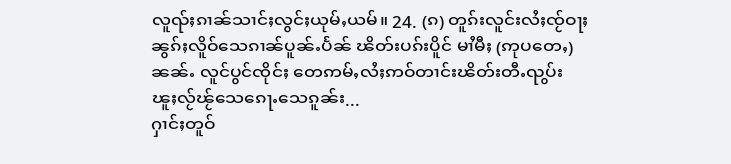လူၺ်ႈၵၢၼ်သၢင်ႈလွင်ႈယုမ်ႇယမ်။ 24. (ၵ) တူၵ်းလူင်းလႆႈၸႂ်ဝႃႈ ၼွၵ်ႈလိူဝ်သေၵၢၼ်ပူၼ်ႉပႅၼ် ၽိတ်းပၵ်းပိူင် မၢႆမီႈ (ဢုပတေႇ) ၼၼ်ႉ လူင်ပွင်ၸိုင်ႈ တေဢမ်ႇလႆႈဢဝ်တၢင်းၽိတ်းတီႉၺွပ်း ၽူႈလႂ်ၽႂ်သေၵေႃႉသေၵူၼ်း...
ႁၢင်ႈတူဝ်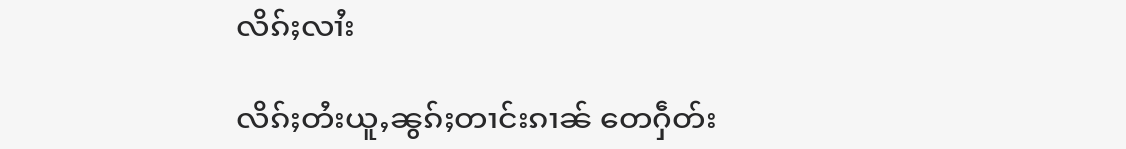လိၵ်ႈလၢႆး

လိၵ်ႈတႆးယူႇၼွၵ်ႈတၢင်းၵၢၼ် တေႁဵတ်း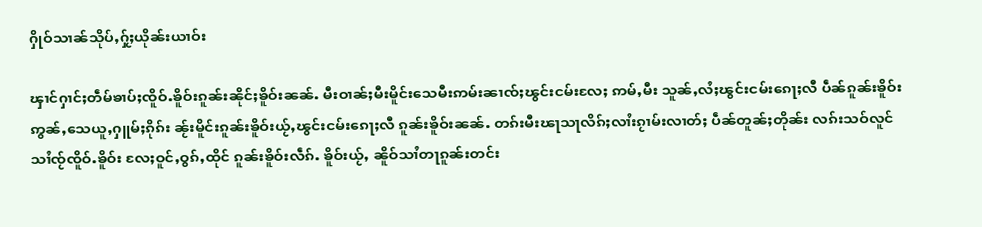ႁိုဝ်သၢၼ်သိုပ်ႇႁႂ်ႈယိုၼ်းယၢဝ်း

ၾၢင်ႁၢင်ႈတဵမ်ၶၢပ်ႈၸိူဝ်ႉၶိူဝ်းၵူၼ်းၼိုင်ႈၶိူဝ်းၼၼ်ႉ မီးဝၢၼ်ႈမီးမိူင်းသေမီးဢမ်းၼၢၸ်ႈၽွင်းငမ်းလႄႈ ဢမ်ႇမီး သူၼ်ႇလႆႈၽွင်းငမ်းၵေႃႈလီ ပဵၼ်ၵူၼ်းၶိူဝ်းဢွၼ်ႇသေယူႇႁူမ်ႈၵိုၵ်း ၼႂ်းမိူင်းၵူၼ်းၶိူဝ်းယႂ်ႇၽွင်းငမ်းၵေႃႈလီ ၵူၼ်းၶိူဝ်းၼၼ်ႉ တၵ်းမီးၽႃသႃလိၵ်ႈလၢႆးၵႂၢမ်းလၢတ်ႈ ပဵၼ်တူၼ်ႈတိုၼ်း လၵ်းသဝ်လူင်သၢႆၸႂ်ၸိူဝ်ႉၶိူဝ်း လႄႈဝူင်ႇဝွၵ်ႇထိုင် ၵူၼ်းၶိူဝ်းလဵၵ်ႉ ၶိူဝ်းယႂ်ႇ ၼိူဝ်သၢႆတႃၵူၼ်းတင်း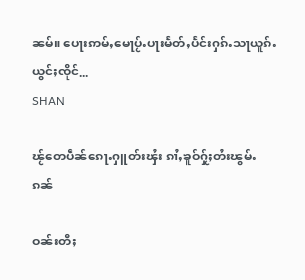ၼမ်။ ပေႃးဢမ်ႇမေႃပႂ်ႉပႃးမႅတ်ႇပႅင်းႁၵ်ႉသႃယူၵ်ႉယွင်ႈၸိုင်...
SHAN

ၽႂ်တေပဵၼ်ၵေႃႉႁူတ်းၾႆး ၵၢႆႇၶူဝ်ႁႂ်ႈတႆးၽွမ်ႉၵၼ်

ဝၼ်းတီႈ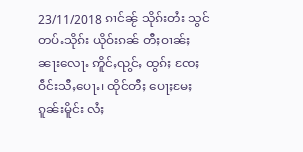23/11/2018 ၵၢင်ၼႂ် သိုၵ်းတႆး သွင်တပ်ႉသိုၵ်း ယိုဝ်းၵၼ် တီႈဝၢၼ်ႈၼႃးလေႃႉ ဢိူင်ႇၺွင်ႇ ထွၵ်ႈ ၸႄႈဝဵင်းသီႇပေႃႉ၊ ထိုင်တီႈ ပေႃႈမႄႈ ၵူၼ်းမိူင်း လႆႈ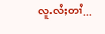လူႉလႆႈတၢႆ...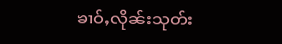ၶၢဝ်ႇလိုၼ်းသုတ်း